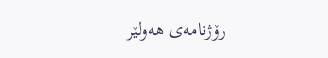رۆژنامەی ھەولێر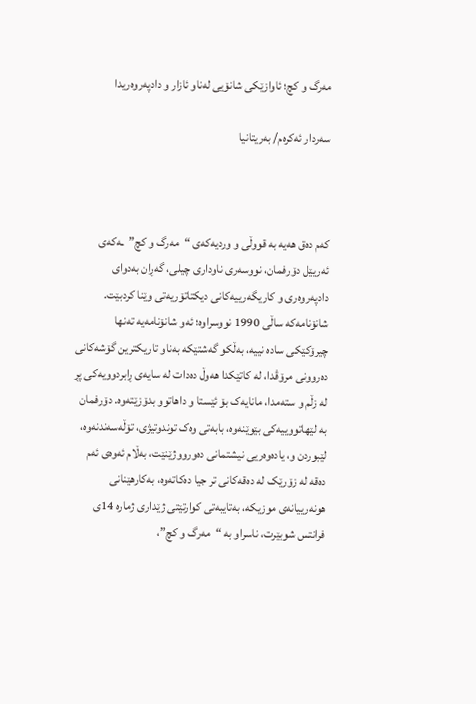مەرگ و کچ؛ ئاوازێکی شانۆیی لەناو ئازار و دادپەروەریدا

سەردار ئەکرەم/ بەریتانیا



کەم دەق هەیە بە قووڵی و وردیەکەی “مەرگ و کچ”ـەکەی ئەریێل دۆرفمان، نووسەری ناوداری چیلی، گەڕان بەدوای دادپەروەری و کاریگەرییەکانی دیکتاتۆریەتی وێنا کردبێت. شانۆنامەکە ساڵی 1990 نووسراوە؛ ئەو شانۆنامەیە تەنها چیرۆکێکی سادە نییە، بەڵکو گەشتێکە بەناو تاریکترین گۆشەکانی دەروونی مرۆڤدا، لە کاتێکدا هەوڵ دەدات لە سایەی ڕابردوویەکی پڕ لە زڵم و ستەمدا، مانایەک بۆ ئێستا و داهاتوو بدۆزێتەوە. دۆرفمان بە لێهاتووییەکی بێوێنەوە، بابەتی وەک توندوتیژی، تۆڵەسەندنەوە، لێبوردن و، یادەوەریی نیشتمانی دەورووژێنێت، بەڵام ئەوەی ئەم دەقە لە زۆرێک لە دەقەکانی تر جیا دەکاتەوە، بەکارهێنانی هونەرییانەی موزیکە، بەتایبەتی کوارتێتی ژێداری ژمارە 14ی فرانتس شوبێرت، ناسراو بە “مەرگ و کچ”،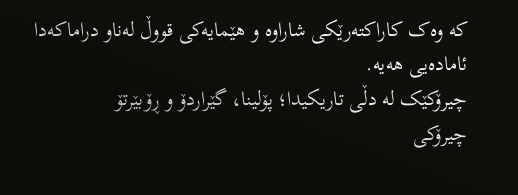کە وەک کاراکتەرێکی شاراوە و هێمایەکی قووڵ لەناو دراماکەدا ئامادەیی هەیە.
چیرۆکێک لە دڵی تاریکیدا؛ پۆلینا، گێراردۆ و ڕۆبێرتۆ
چیرۆکی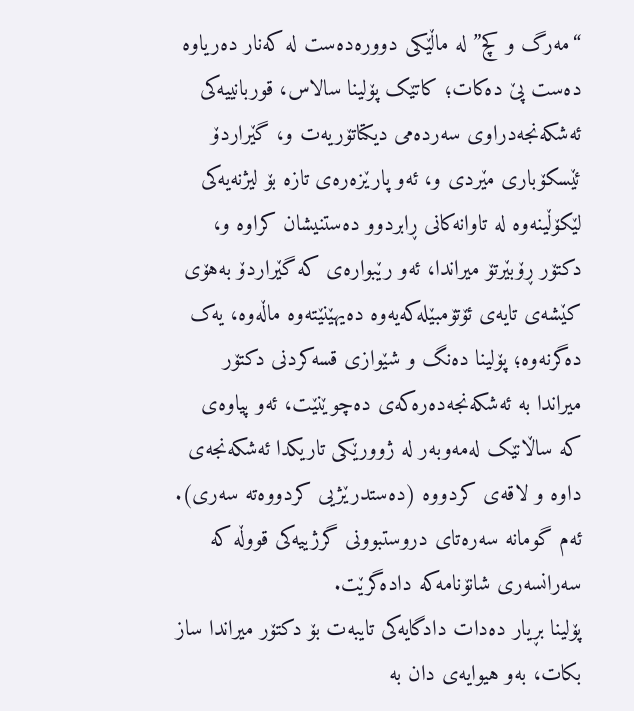“مەرگ و کچ” لە ماڵێکی دوورەدەست لە کەنار دەریاوە دەست پێ دەکات؛ کاتێک پۆلینا سالاس، قوربانییەکی ئەشکەنجەدراوی سەردەمی دیکتاتۆریەت و، گێراردۆ ئێسکۆباری مێردی و، ئەو پارێزەرەی تازە بۆ لیژنەیەکی لێکۆڵینەوە لە تاوانەکانی ڕابردوو دەستنیشان کراوە و، دکتۆر ڕۆبێرتۆ میراندا، ئەو رێبوارەی کە گێراردۆ بەهۆی کێشەی تایەی ئۆتۆمبێلەکەیەوە دەیهێنێتەوە ماڵەوە، یەک دەگرنەوە؛ پۆلینا دەنگ و شێوازی قسەکردنی دکتۆر میراندا بە ئەشکەنجەدەرەکەی دەچوێنێت، ئەو پیاوەی کە ساڵانێک لەمەوبەر لە ژوورێکی تاریکدا ئەشکەنجەی داوە و لاقەی کردووە (دەستدرێژیی کردووەتە سەری). ئەم گومانە سەرەتای دروستبوونی گرژییەکی قووڵە کە سەرانسەری شانۆنامەکە دادەگرێت.
پۆلینا بڕیار دەدات دادگایەکی تایبەت بۆ دکتۆر میراندا ساز بکات، بەو هیوایەی دان بە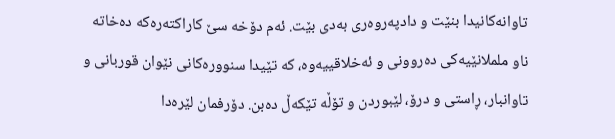تاوانەکانیدا بنێت و دادپەروەری بەدی بێت. ئەم دۆخە سێ کاراکتەرەکە دەخاتە ناو ململانێیەکی دەروونی و ئەخلاقییەوە، کە تێیدا سنوورەکانی نێوان قوربانی و تاوانبار، ڕاستی و درۆ، لێبوردن و تۆڵە تێکەڵ دەبن. دۆرفمان لێرەدا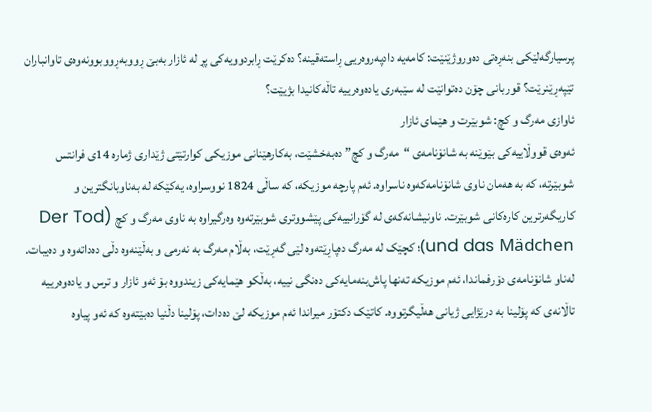پرسیارگەلێکی بنەڕەتی دەوروژێنێت: کامەیە دادپەروەریی ڕاستەقینە؟ دەکرێت ڕابردوویەکی پڕ لە ئازار بەبێ ڕووبەڕووبوونەوەی تاوانباران تێپەڕێنرێت؟ قوربانی چۆن دەتوانێت لە سێبەری یادەوەرییە تاڵەکانیدا بژیێت؟
ئاوازی مەرگ و کچ: شوبێرت و هێمای ئازار
ئەوەی قووڵاییەکی بێوێنە بە شانۆنامەی “مەرگ و کچ” دەبەخشێت، بەکارهێنانی موزیکی کوارتێتی ژێداری ژمارە 14ی فرانتس شوبێرتە، کە بە هەمان ناوی شانۆنامەکەوە ناسراوە. ئەم پارچە موزیکە، کە ساڵی 1824 نووسراوە، یەکێکە لە بەناوبانگترین و کاریگەرترین کارەکانی شوبێرت. ناونیشانەکەی لە گۆرانییەکی پێشووتری شوبێرتەوە وەرگیراوە بە ناوی مەرگ و کچ (Der Tod und das Mädchen)؛ کچێک لە مەرگ دەپاڕێتەوە لێی گەڕێت، بەڵام مەرگ بە نەرمی و بەڵێنەوە دڵی دەداتەوە و دەیبات. لەناو شانۆنامەی دۆرفماندا، ئەم موزیکە تەنها پاش‌بنەمایەکی دەنگی نییە، بەڵکو هێمایەکی زیندووە بۆ ئەو ئازار و ترس و یادەوەرییە تاڵانەی کە پۆلینا بە درێژایی ژیانی هەڵیگرتووە. کاتێک دکتۆر میراندا ئەم موزیکە لێ دەدات، پۆلینا دڵنیا دەبێتەوە کە ئەو پیاوە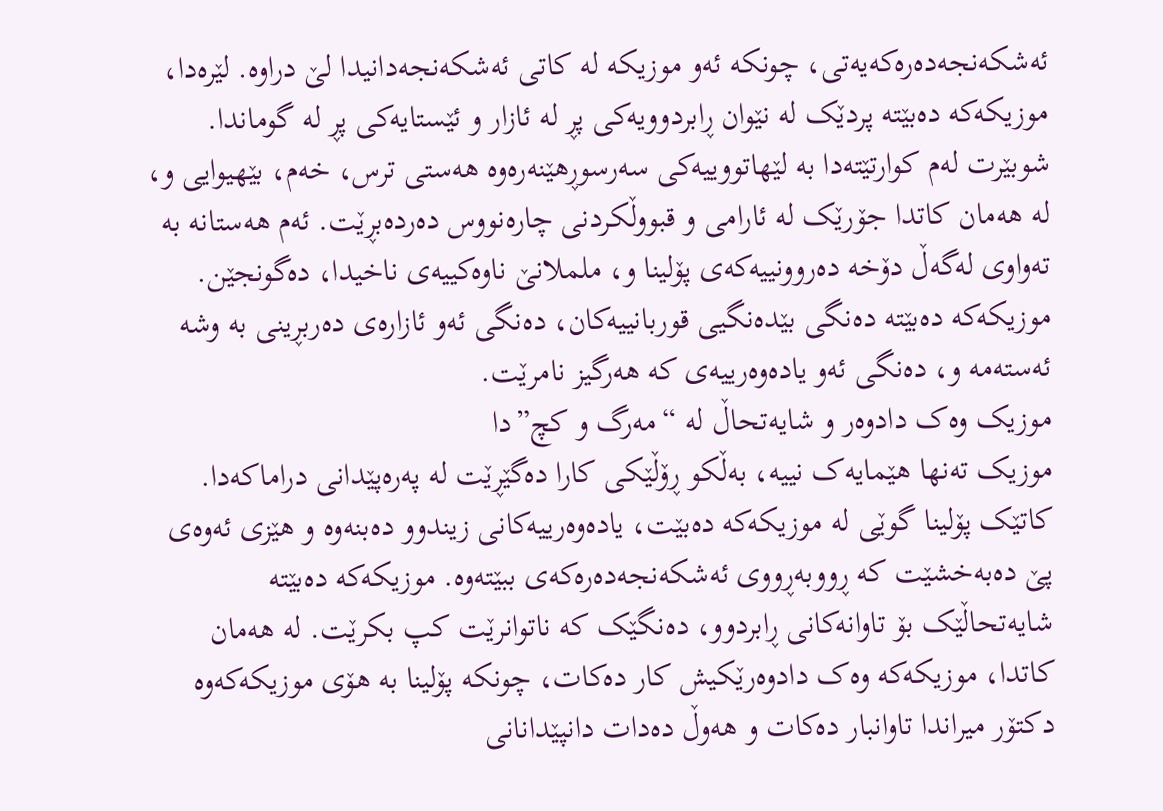ئەشکەنجەدەرەکەیەتی، چونکە ئەو موزیکە لە کاتی ئەشکەنجەدانیدا لێ دراوە. لێرەدا، موزیکەکە دەبێتە پردێک لە نێوان ڕابردوویەکی پڕ لە ئازار و ئێستایەکی پڕ لە گوماندا.
شوبێرت لەم کوارتێتەدا بە لێهاتووییەکی سەرسوڕهێنەرەوە هەستی ترس، خەم، بێهیوایی و، لە هەمان کاتدا جۆرێک لە ئارامی و قبووڵکردنی چارەنووس دەردەبڕێت. ئەم هەستانە بە تەواوی لەگەڵ دۆخە دەروونییەکەی پۆلینا و، ململانێ ناوەکییەی ناخیدا، دەگونجێن. موزیکەکە دەبێتە دەنگی بێدەنگیی قوربانییەکان، دەنگی ئەو ئازارەی دەربڕینی بە وشە ئەستەمە و، دەنگی ئەو یادەوەرییەی کە هەرگیز نامرێت.
موزیک وەک دادوەر و شایەتحاڵ لە “مەرگ و کچ”دا
موزیک تەنها هێمایەک نییە، بەڵکو ڕۆڵێکی کارا دەگێڕێت لە پەرەپێدانی دراماکەدا. کاتێک پۆلینا گوێی لە موزیکەکە دەبێت، یادەوەرییەکانی زیندوو دەبنەوە و هێزی ئەوەی پێ دەبەخشێت کە ڕووبەڕووی ئەشکەنجەدەرەکەی ببێتەوە. موزیکەکە دەبێتە شایەتحاڵێک بۆ تاوانەکانی ڕابردوو، دەنگێک کە ناتوانرێت کپ بکرێت. لە هەمان کاتدا، موزیکەکە وەک دادوەرێکیش کار دەکات، چونکە پۆلینا بە هۆی موزیکەکەوە دکتۆر میراندا تاوانبار دەکات و هەوڵ دەدات دانپێدانانی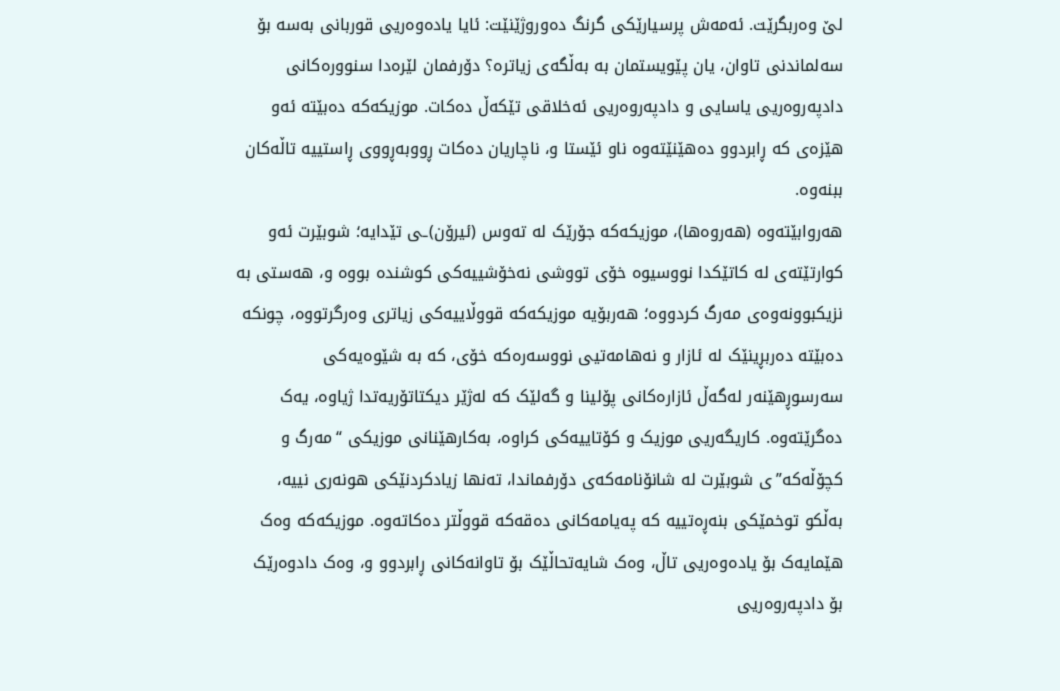لێ وەربگرێت. ئەمەش پرسیارێکی گرنگ دەوروژێنێت: ئایا یادەوەریی قوربانی بەسە بۆ سەلماندنی تاوان، یان پێویستمان بە بەڵگەی زیاترە؟ دۆرفمان لێرەدا سنوورەکانی دادپەروەریی یاسایی و دادپەروەریی ئەخلاقی تێکەڵ دەکات. موزیکەکە دەبێتە ئەو هێزەی کە ڕابردوو دەهێنێتەوە ناو ئێستا و، ناچاریان دەکات ڕووبەڕووی ڕاستییە تاڵەکان ببنەوە.
هەروابێتەوە (هەروەها)، موزیکەکە جۆرێک لە تەوس (ئیرۆن)ـی تێدایە؛ شوبێرت ئەو کوارتێتەی لە کاتێکدا نووسیوە خۆی تووشی نەخۆشییەکی کوشندە بووە و، هەستی بە نزیکبوونەوەی مەرگ کردووە؛ هەربۆیە موزیکەکە قووڵاییەکی زیاتری وەرگرتووە، چونکە دەبێتە دەربڕینێک لە ئازار و نەهامەتیی نووسەرەکە خۆی، کە بە شێوەیەکی سەرسوڕهێنەر لەگەڵ ئازارەکانی پۆلینا و گەلێک کە لەژێر دیکتاتۆریەتدا ژیاوە، یەک دەگرێتەوە. کاریگەریی موزیک و کۆتاییەکی کراوە، بەکارهێنانی موزیکی “مەرگ و کچۆڵەکە”ی شوبێرت لە شانۆنامەکەی دۆرفماندا، تەنها زیادکردنێکی هونەری نییە، بەڵکو توخمێکی بنەڕەتییە کە پەیامەکانی دەقەکە قووڵتر دەکاتەوە. موزیکەکە وەک هێمایەک بۆ یادەوەریی تاڵ، وەک شایەتحاڵێک بۆ تاوانەکانی ڕابردوو و، وەک دادوەرێک بۆ دادپەروەریی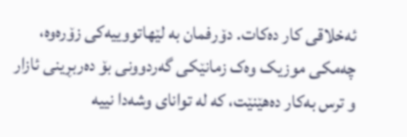ئەخلاقی کار دەکات. دۆرفمان بە لێهاتووییەکی زۆرەوە، چەمکی موزیک وەک زمانێکی گەردوونی بۆ دەربڕینی ئازار و ترس بەکار دەهێنێت، کە لە توانای وشەدا نییە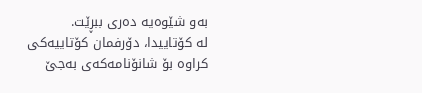بەو شێوەیە دەری ببڕێت.
لە کۆتاییدا، دۆرفمان کۆتاییەکی کراوە بۆ شانۆنامەکەی بەجێ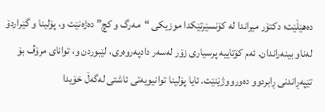دەهێڵێت؛ دکتۆر میراندا لە کۆنسێرتێکدا موزیکی “مەرگ و کچ” دەژەنێت و، پۆلینا و گێراردۆ لەناو بینەراندان. ئەم کۆتاییە پرسیاری زۆر لەسەر دادپەروەری، لێبوردن و، توانای مرۆڤ بۆ تێپەڕاندنی ڕابردوو دەورووژێنێت. ئایا پۆلینا توانیویەتی ئاشتی لەگەڵ خۆیدا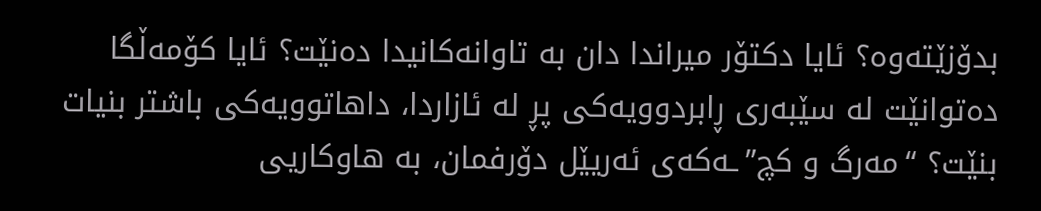بدۆزێتەوە؟ ئایا دکتۆر میراندا دان بە تاوانەکانیدا دەنێت؟ ئایا کۆمەڵگا دەتوانێت لە سێبەری ڕابردوویەکی پڕ لە ئازاردا، داهاتوویەکی باشتر بنیات بنێت؟ “مەرگ و کچ”ـەکەی ئەریێل دۆرفمان، بە هاوکاریی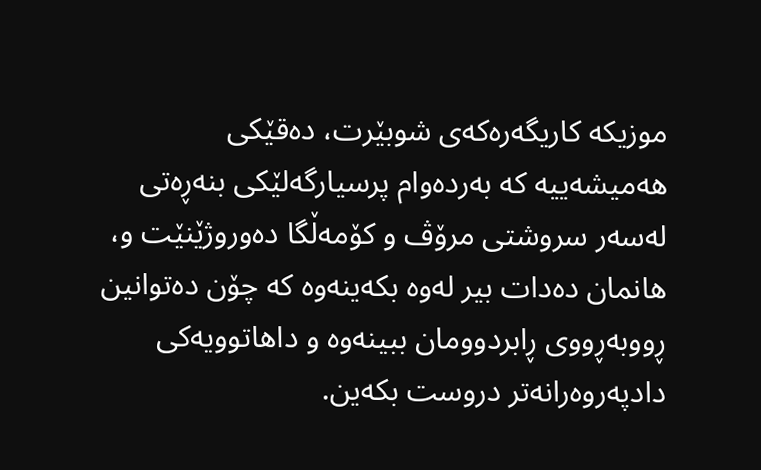موزیکە کاریگەرەکەی شوبێرت، دەقێکی هەمیشەییە کە بەردەوام پرسیارگەلێکی بنەڕەتی لەسەر سروشتی مرۆڤ و کۆمەڵگا دەوروژێنێت و، هانمان دەدات بیر لەوە بکەینەوە کە چۆن دەتوانین ڕووبەڕووی ڕابردوومان ببینەوە و داهاتوویەکی دادپەروەرانەتر دروست بکەین.